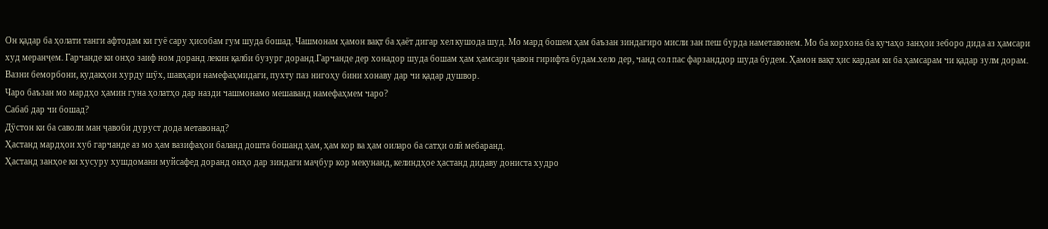Он қадар ба ҳолати танги афтодам ки гуё сару ҳисобам гум шуда бошад. Чашмонам ҳамон вақт ба ҳаёт дигар хел кушода шуд. Мо мард бошем ҳам баъзан зиндагиро мисли зан пеш бурда наметавонем. Мо ба корхона ба кучаҳо занҳои зеборо дида аз ҳамсари худ меранҷем. Гарчанде ки онҳо заиф ном доранд лекин қалби бузург доранд.Гарчанде дер хонадор шуда бошам ҳам ҳамсари ҷавон гирифта будам.хело дер, чанд сол пас фарзанддор шуда будем. Ҳамон вақт ҳис кардам ки ба ҳамсарам чи қадар зулм дорам. Вазни беморбони, кудакҳои хурду шӯх, шавҳари намефаҳмидаги, пухту паз нигоҳу бини хонаву дар чи қадар душвор.
Чаро баъзан мо мардҳо ҳамин гуна ҳолатҳо дар назди чашмонамо мешаванд намефаҳмем чаро?
Сабаб дар чи бошад?
Дӯстон ки ба саволи ман ҷавоби дуруст дода метавонад?
Ҳастанд мардҳои хуб гарчанде аз мо ҳам вазифаҳои баланд дошта бошанд ҳам, ҳам кор ва ҳам оиларо ба сатҳи олӣ мебаранд.
Ҳастанд занҳое ки хусуру хушдомани муйсафед доранд онҳо дар зиндаги маҷбур кор мекунанд, келиндҳое ҳастанд дидаву дониста худро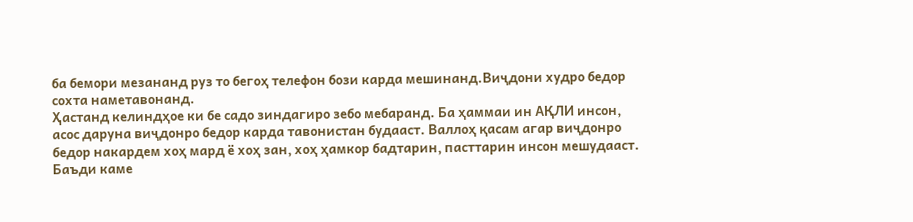ба бемори мезананд руз то бегоҳ телефон бози карда мешинанд.Виҷдони худро бедор сохта наметавонанд.
Ҳастанд келиндҳое ки бе садо зиндагиро зебо мебаранд. Ба ҳаммаи ин АҚЛИ инсон, асос даруна виҷдонро бедор карда тавонистан будааст. Валлоҳ қасам агар виҷдонро бедор накардем хоҳ мард ё хоҳ зан, хоҳ ҳамкор бадтарин, пасттарин инсон мешудааст.
Баъди каме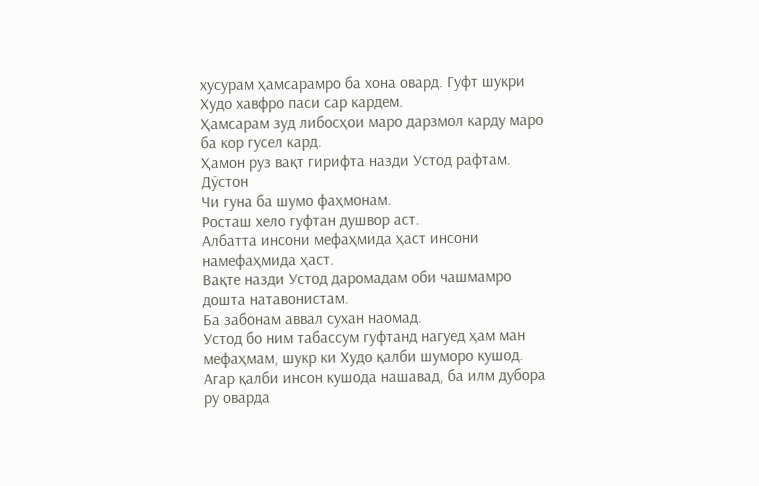хусурам ҳамсарамро ба хона овард. Гуфт шукри Худо хавфро паси сар кардем.
Ҳамсарам зуд либосҳои маро дарзмол карду маро ба кор гусел кард.
Ҳамон руз вақт гирифта назди Устод рафтам.
Дӯстон
Чи гуна ба шумо фаҳмонам.
Росташ хело гуфтан душвор аст.
Албатта инсони мефаҳмида ҳаст инсони намефаҳмида ҳаст.
Вақте назди Устод даромадам оби чашмамро дошта натавонистам.
Ба забонам аввал сухан наомад.
Устод бо ним табассум гуфтанд нагуед ҳам ман мефаҳмам, шукр ки Худо қалби шуморо кушод. Агар қалби инсон кушода нашавад, ба илм дубора ру оварда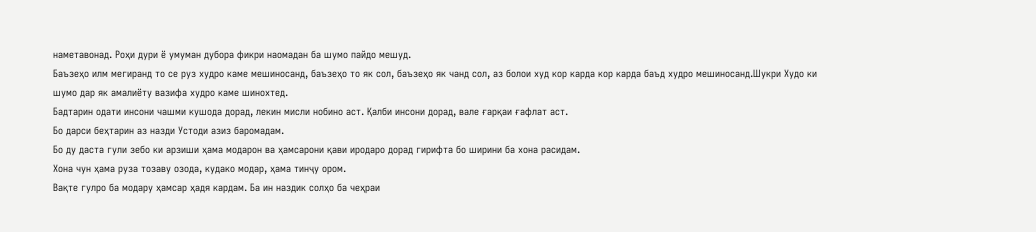наметавонад. Роҳи дури ё умуман дубора фикри наомадан ба шумо пайдо мешуд.
Баъзеҳо илм мегиранд то се руз худро каме мешиносанд, баъзеҳо то як сол, баъзеҳо як чанд сол, аз болои худ кор карда кор карда баъд худро мешиносанд.Шукри Худо ки шумо дар як амалиёту вазифа худро каме шинохтед.
Бадтарин одати инсони чашми кушода дорад, лекин мисли нобино аст. Қалби инсони дорад, вале ғарқаи ғафлат аст.
Бо дарси беҳтарин аз назди Устоди азиз баромадам.
Бо ду даста гули зебо ки арзиши ҳама модарон ва ҳамсарони қави иродаро дорад гирифта бо ширини ба хона расидам.
Хона чун ҳама руза тозаву озода, кудако модар, ҳама тинҷу ором.
Вақте гулро ба модару ҳамсар ҳадя кардам. Ба ин наздик солҳо ба чеҳраи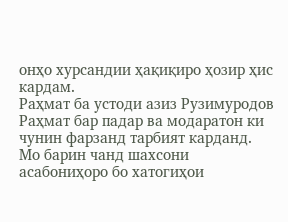онҳо хурсандии ҳақиқиро ҳозир ҳис кардам.
Раҳмат ба устоди азиз Рузимуродов
Раҳмат бар падар ва модаратон ки чунин фарзанд тарбият карданд.
Мо барин чанд шахсони асабониҳоро бо хатогиҳои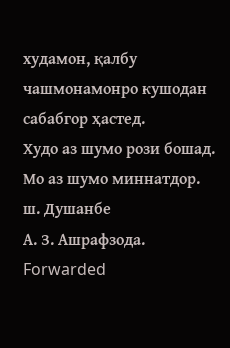худамон, қалбу чашмонамонро кушодан сабабгор ҳастед.
Худо аз шумо рози бошад.
Мо аз шумо миннатдор.
ш. Душанбе
А. З. Ашрафзода.
Forwarded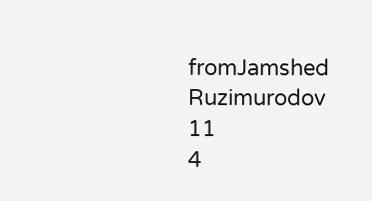fromJamshed Ruzimurodov
11
4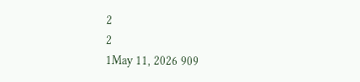2
2
1May 11, 2026 909